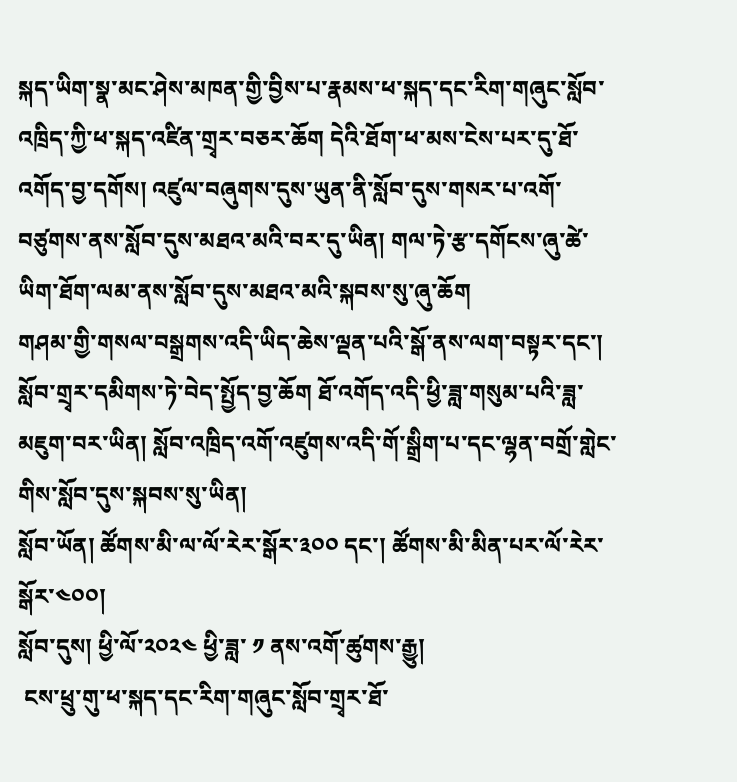སྐད་ཡིག་སྣ་མང་ཤེས་མཁན་གྱི་བྱིས་པ་རྣམས་ཕ་སྐད་དང་རིག་གཞུང་སློབ་འཁྲིད་ཀྱི་ཕ་སྐད་འཛིན་གྲྭར་བཅར་ཆོག དེའི་ཐོག་ཕ་མས་ངེས་པར་དུ་ཐོ་འགོད་བྱ་དགོས། འཛུལ་བཞུགས་དུས་ཡུན་ནི་སློབ་དུས་གསར་པ་འགོ་བཙུགས་ནས་སློབ་དུས་མཐའ་མའི་བར་དུ་ཡིན། གལ་ཏེ་རྩ་དགོངས་ཞུ་ཚེ་ཡིག་ཐོག་ལམ་ནས་སློབ་དུས་མཐའ་མའི་སྐབས་སུ་ཞུ་ཆོག
གཤམ་གྱི་གསལ་བསྒྲགས་འདི་ཡིད་ཆེས་ལྡན་པའི་སྒོ་ནས་ལག་བསྟར་དང་། སློབ་གྲྭར་དམིགས་ཏེ་བེད་སྤྱོད་བྱ་ཆོག ཐོ་འགོད་འདི་ཕྱི་ཟླ་གསུམ་པའི་ཟླ་མཇུག་བར་ཡིན། སློབ་འཁྲིད་འགོ་འཛུགས་འདི་གོ་སྒྲིག་པ་དང་ལྷན་བགྲོ་གླེང་གིས་སློབ་དུས་སྐབས་སུ་ཡིན།
སློབ་ཡོན། ཚོགས་མི་ལ་ལོ་རེར་སྒོར་༣༠༠ དང་། ཚོགས་མི་མིན་པར་ལོ་རེར་སྒོར་༤༠༠།
སློབ་དུས། ཕྱི་ལོ་༢༠༢༤ ཕྱི་ཟླ་ ༡ ནས་འགོ་ཚུགས་རྒྱུ།
 ངས་ཕྲུ་གུ་ཕ་སྐད་དང་རིག་གཞུང་སློབ་གྲྭར་ཐོ་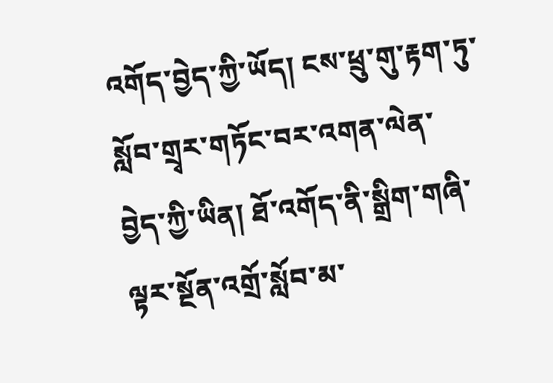འགོད་བྱེད་ཀྱི་ཡོད། ངས་ཕྲུ་གུ་རྟག་ཏུ་སློབ་གྲྭར་གཏོང་བར་འགན་ལེན་
བྱེད་ཀྱི་ཡིན། ཐོ་འགོད་ནི་སྒྲིག་གཞི་ལྟར་སྔོན་འགྲོ་སློབ་མ་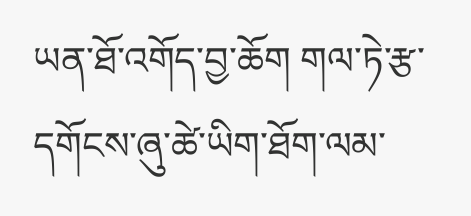ཡན་ཐོ་འགོད་བྱ་ཆོག གལ་ཏེ་རྩ་དགོངས་ཞུ་ཚེ་ཡིག་ཐོག་ལམ་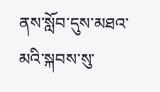ནས་སློབ་དུས་མཐའ་མའི་སྐབས་སུ་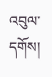འབུལ་དགོས།